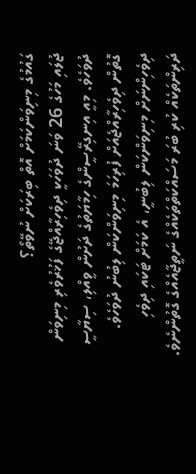ގައުމުގެ މިނިވަންކަމަށް އޮތް ބިރަކަށް ނުވޭތޯ؟
ޖުލައި މަހުގެ 26 ވަނަ ދުވަހަކީ ދިވެހިރާއްޖޭގެ ފަޚުރުވެރި މިނިވަން ދުވަހެވެ. މިއީ އިނގިރޭސީންގެ ހިމާޔަތުގެ ދަށުން ވީއްލި، ސިޔާސީ ގޮތުން ދިވެހިރާއްޖެއަށް ފުރިހަމަ މިނިވަންކަން ލިބުނު ދުވަހެވެ. ދިވެހިންނަށް މިނިވަންކަން ލިބުނީ، އެ ކަމަށް ޓަކައި ދިވެހި ދަރިންތަކެއް ކުރި ބުރަ މަސައްކަތްތަކެއްގެ ނަތީޖާއެއްގެ ގޮތުންނެވެ.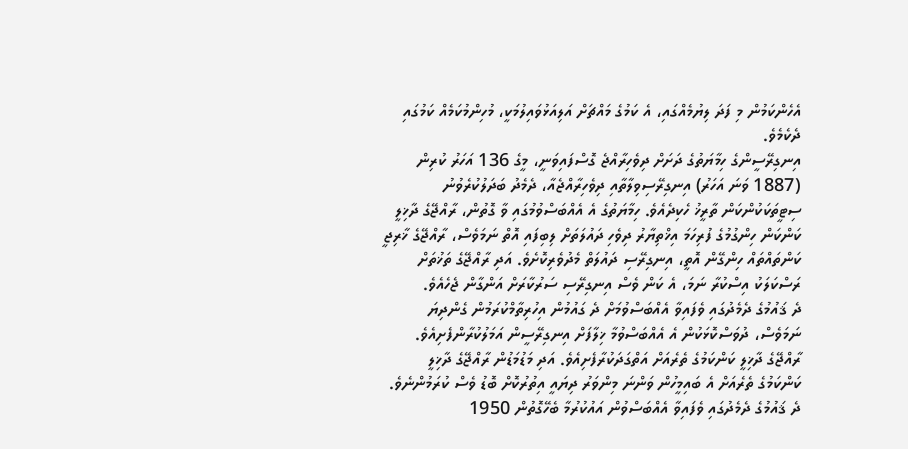އެހެންކަމުން މި ފަދަ ލިޔުމެއްގައި، އެ ކަމުގެ މައްޗަށް އަލިއަޅުވައިލުމަކީ، މުހިންމުކަމެއް ކަމުގައި ދެކެމެވެ.
އިނގިރޭސީންގެ ހިމާޔަތުގެ ދަށަށް ދިވެހިރާއްޖެ ގޮސްފައިވަނީ، މީގެ 136 އަހަރު ކުރިން (1887 ވަނަ އަހަރު) އިނގިރޭސިވިލާތާއި ދިވެހިރާއްޖެއާ، ދެމެދު ބަދަލުކުރެވުނު ސިޓީތަކަކުންކަން ތާރީޚު ހެކިދެއެވެ. ހިމާޔަތުގެ އެ އެއްބަސްވުމުގައި ވާ ގޮތުން، ރާއްޖޭގެ ދާޚިލީ ކަންކަން ހިންގުމުގެ ފުރިހަމަ އިޚްތިޔާރު ދިވެހި ދައުލަތަށް ލިބިފައި އޮތް ނަމަވެސް، ރާއްޖޭގެ ޚާރިޖީ ކަންތައްތައް ހިންގޭން އޮތީ، އިނގިރޭސި ދައުލަތް މެދުވެރިކޮށެވެ. އަދި ރާއްޖޭގެ ތަޚުތަށް ރަސްކަލަކު އިސްކުރާ ނަމަ، އެ ކަން ވެސް އިނގިރޭސި ސަރުކާރަށް އަންގާން ޖެހެއެވެ.
ދެ ޤައުމުގެ ދެމެދުގައި ވެފައިވާ އެއްބަސްވުމަށް ދެ ގައުމުން އިހުރިތާމްކުރަމުން ގެންދިޔަ ނަމަވެސް، ދުވަސްކޮޅަކުން އެ އެއްބަސްވުމާ ޚިލާފަށް އިނގިރޭސީން އަމަލުކުރާންފެށިއެވެ. ރާއްޖޭގެ ދާޚިލީ ކަންކަމުގެ ތެރެއަށް އަތްގަދަކުރާފެށިއެވެ. އަދި މަޑުމަޑުން ރާއްޖޭގެ ދާޚިލީ ކަންކަމުގެ ތެރެއަށް އެ ބައިމީހުން ވަންނަ މިންވަރު ދިޔައީ އިތުރުކޮށް ބޮޑު ވެސް ކުރަމުންނެވެ.
ދެ ޤައުމުގެ ދެމެދުގައި ވެފައިވާ އެއްބަސްވުން އައުކުރުމާ ބެހޭގޮތުން 1950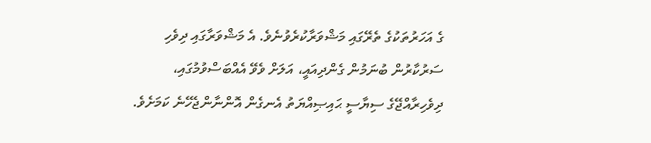ގެ އަހަރުތަކުގެ ތެރޭގައި މަޝްވަރާކުރެވުނެވެ. އެ މަޝްވަރާގައި ދިވެހި ސަރުކާރުން ބުނަމުން ގެންދިއައީ، އަލަށް ވެވޭ އެއްބަސްވުމުގައި، ދިވެހިރާއްޖޭގެ ސިޔާސީ ޙައިޞިއްޔަތު އެނގެން އޮންނާންޖެހޭނެ ކަމަށެވެ.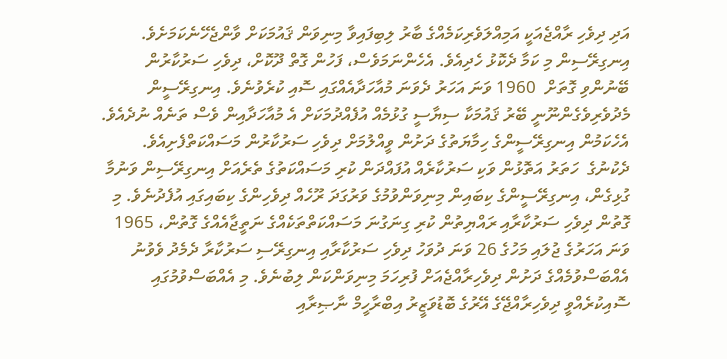އަދި ދިވެހި ރާއްޖެއަކީ އަމިއްލަވެރިކަމެއްގެ ބާރު ލިބިފައިވާ މިނިވަން ޤައުމަކަށް ވާންޖެހޭނެކަމަށެވެ. އިނގިރޭސިން މި ކަމާ ދެކޮޅު ހެދިއެވެ. އެހެންނަމަވެސް، ފަހުން ގޮތް ދޫކޮށް، ދިވެހި ސަރުކާރުން ބޭނުންވި ގޮތަށް  1960 ވަނަ އަހަރު ދެވަނަ މުއާހަދާއެއްގައި ސޮއި ކުރެވުނެވެ. އިނގިރޭސީން މެދުވެރިވެގެންނޫނީ ބޭރު ޤައުމަކާ ސިޔާސީ ގުޅުމެއް އުފެއްދުމަކަށް އެ މުއާހަދާއިން ވެސް ތަނެއް ނުދެއެވެ. އެހެކަމުން އިނގިރޭސީންގެ ހިމާޔަތުގެ ދަށުން ވީއްލުމަށް ދިވެހި ސަރުކާރުން މަސައްކަތްފެށިއެވެ.
ދެކުނުގެ  ހަތަރު އަތޮޅުން ވަކި ސަރުކާރެއް އުފައްދަން ކުރި މަސައްކަތުގެ ތެރެއަށް އިނގިރޭސިން ވަނުމާ ގުޅިގެން، އިނގިރޭސީންގެ ކިބައިން މިނިވަންވުމުގެ ވަރުގަދަ ރޫހެއް ދިވެހިންގެ ކިބައިގައި އުފެދުނެވެ. މި ގޮތުން ދިވެހި ސަރުކާރާއި ރައްޔިތުން ކުރި ގިނަގުނަ މަސައްކަތްތަކެއްގެ ނަތީޖާއެއްގެ ގޮތުން، 1965 ވަނަ އަހަރުގެ ޖުލައި މަހުގެ 26 ވަނަ ދުވަހު ދިވެހި ސަރުކާރާއި އިނގިރޭސި ސަރުކާރާ ދެމެދު ވެވުނު އެއްބަސްވުމެއްގެ ދަށުން ދިވެހިރާއްޖެއަށް ފުރިހަމަ މިނިވަންކަން ލިބުނެވެ. މި އެއްބަސްވުމުގައި ސޮއިކުރެއްވީ ދިވެހިރާއްޖޭގެ އޭރުގެ ބޮޑުވަޒީރު އިބްރާހީމް ނާޞިރާއި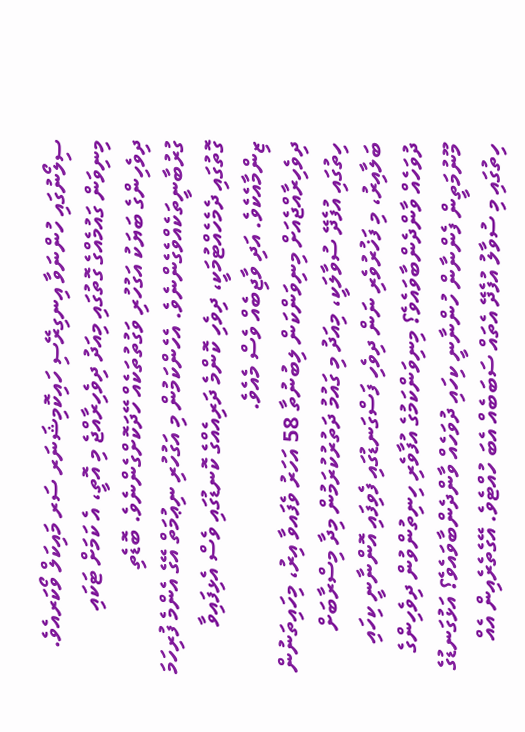ސިލޯނުގައި ހުންނަވާ އިނގިރޭސި ހައިކޮމިޝަނަރ ސަރ މައިކަލް ވޯކަރއެވެ.
މިނިވަން ގައުމެއްގެ ގޮތުގައި މިއަދު ދިވެހިރާއްޖެ މި އޮތީ، އެ ކަމަށް ޓަކައި ދިވެހިންގެ ބަޔަކު އަގުހުރި ވަގުތުތަކެއް ހޭދަކޮށްގެންނެވެ. ބޮޑެތި ގުރުބާނީތަކެއްވެގެންނެވެ. އެހެންކަމުން މި އަގުހުރި ނިޢުމަތް އޭގެ އެންމެ ފުރިހަމަ ގޮތުގައި ދެމެހެއްޓުމަކީ، ދިވެހި ކޮންމެ ދަރިއެއްގެ ކޮނޑުގައި ވެސް އެޅިފައިވާ ޒިންމާއެކެވެ. އަދި ވާޖިބެއް ވެސް މެއެވެ.
ދިވެހިރާއްޖެއަށް މިނިވަންކަން ލިބުނުތާ 58 އަހަރު ވެފައވާ އިރު، މިހައިތަނުން ހިތުގައި އުފެދޭ ސުވާލަކީ، މިއަދު މި ގައުމު ދަތުރުކުރަމުން މިދާ މިސްރާބަށް ބަލާއިރު، މި ފަޚުރުވެރި ނަން ދިވެހި ފަސްގަނޑުގައި ފެވިފައި އޮންނާނީ ކިހައި ދުވަހެއް ވާންދެންބާވައެވެ؟ މިނިވަންކަމުގެ އުފާވެރި ހިނިތުންވުން ދިވެހިންގެ މޫނުމަތީން ފެންނާން ހުންނާނީ ކިހައި ދުވަހެއް ވާންދެންބާވައެވެ؟ އަޅުގަނޑުގެ ހިތުގައި މި ސުވާލު އުފެދޭ އެތައް ސަބަބެއް އެބަ ހުއްޓެވެ. އޭގެތެރެއިން އެއް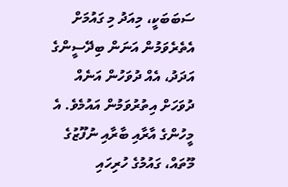ސަބަބަކީ، މިއަދު މި ގައުމަށް އެތެރެވަމުން އަނަން ބިދޭސީންގެ އަދަދު، އެއް ދުވަހުން އަނެއް ދުވަހަށް އިތުރުވަމުން އައުމެވެ. އެ މީހުންގެ އާރާއި ބާރާއި ނުފޫޒުގެ މޫތައް، ގައުމުގެ ހުރިހައި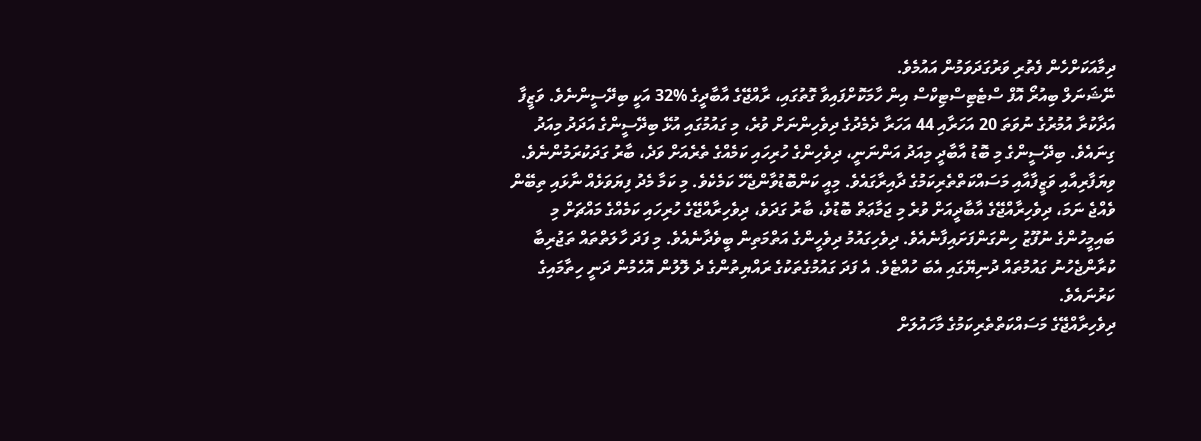ދިމާއަކަށްހެން ފެތުރި ވަރުގަދަވަމުން އައުމެވެ.
ނޭޝަނަލް ބިއުރޯ އޮފް ސްޓެޓިސްޓިކްސް އިން ހާމަކޮށްފައިވާ ގޮތުގައި، ރާއްޖޭގެ އާބާދީގެ %32 އަކީ ބިދޭސީންނެވެ. ވަޒީފާ އަދާކުރާ އުމުރުގެ ނުވަތަ 20 އަހަރާއި 44 އަހަރާ ދެމެދުގެ ދިވެހިންނަށް ވުރެ، މި ގައުމުގައި އުޅޭ ބިދޭސީންގެ އަދަދު މިއަދު ގިނައެވެ. ބިދޭސީންގެ މި ބޮޑު އާބާދީ މިއަދު އަންނަނީ، ދިވެހިންގެ ހުރިހައި ކަމެއްގެ ތެރެއަށް ވަދެ، ބާރު ގަދަކުރަމުންނެވެ. ވިޔަފާރިއާއި ވަޒީފާއާއި މަސައްކަތްތެރިކަމުގެ ދާއިރާގައެވެ. މިއީ ކަންބޮޑުވާންޖެހޭ ކަމެކެވެ. މި ކަމާ މެދު ފިޔަވަޅެއް ނާޅައި ތިބޭން ވެއްޖެ ނަމަ، ދިވެހިރާއްޖޭގެ އާބާދީއަށް ވުރެ މި ޖަމާޢަތް ބޮޑުވެ، ބާރު ގަދަވެ، ދިވެހިރާއްޖޭގެ ހުރިހައި ކަމެއްގެ މައްޗަށް މި ބައިމީހުންގެ ނުފޫޒު ހިންގަންފަށައިފާނެއެވެ. ދިވެހިގައުމު ދިވެހީންގެ އަތްމަތިން ބީވެދާނެއެވެ. މި ފަދަ ހާލަތްތައް ތަޖުރިބާ ކުރާންޖެހުނު ގައުމުތައް ދުނިޔޭގައި އެބަ ހުއްޓެވެ. އެ ފަދަ ގައުމުގެތަކުގެ ރައްޔިތުންގެ ދެ ލޮލުން އޮހެމުން ދަނީ ހިތާމައިގެ ކަރުނައެވެ.
ދިވެހިރާއްޖޭގެ މަސައްކަތްތެރިކަމުގެ މާހައުލަށް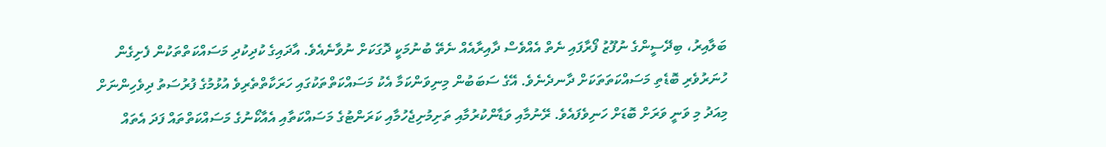ބަލާއިރު، ބިދޭސީންގެ ނުފޫޒު ފޯރާފައި ނެތް އެއްވެސް ދާއިރާއެއް ނެތޭ ބުނުމަކީ ދޮގަކަށް ނުވާނެއެވެ. އާދައިގެ ކުދިކުދި މަސައްކަތްތަކުން ފެށިގެން ހުނަރުވެރި ބޮޑެތި މަސައްކަތަތަކަށް ދާނދެނެވެ. އޭގެ ސަބަބުން މިނިވަންކަމާ އެކު މަސައްކަތްތަކުގައި ހަރަކާތްތެރިވެ އުޅުމުގެ ފުރުސަތު ދިވެހިންނަށް މިއަދު މި ވަނީ ވަރަށް ބޮޑަށް ހަނިވެފައެވެ. ރޭނުމާއި ވަޑާންކުރުމާއި ތަށިމުށިޖެހުމާއި ކަރަންޓުގެ މަސައްކަތާއި އެއާކޯނުގެ މަސައްކަތްތައް ފަދަ އެތައް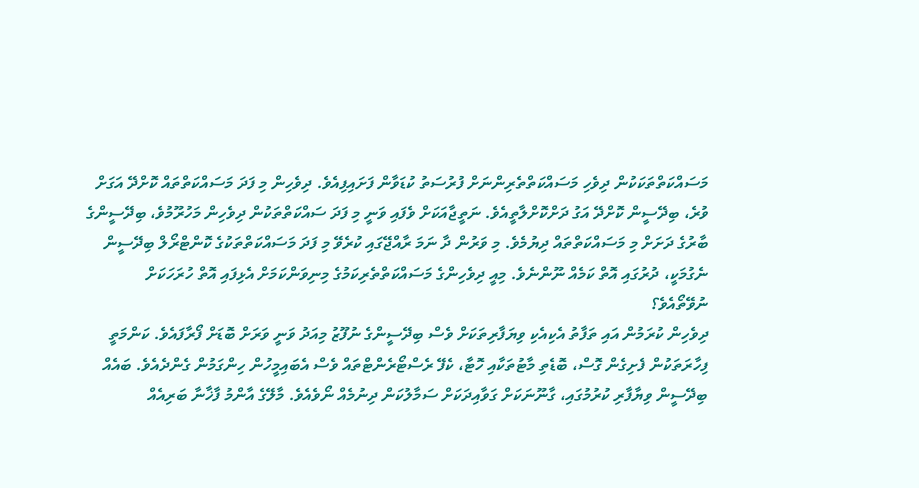މަސައްކަތްތަކަކުން ދިވެހި މަސައްކަތްތެރިންނަށް ފުރުސަތު ކުޑަވާން ފަށައިފިއެވެ. ދިވެހިން މި ފަދަ މަސައްކަތްތައް ކޮށްދޭ އަގަށް ވުރެ، ބިދޭސީން ކޮށްދޭ އަގު ދަށްކޮށްލާތީއެވެ. ނަތީޖާއަކަށް ވެފައި ވަނީ މި ފަދަ ސައްކަތްތަކުން ދިވެހިން މަހުރޫމުވެ، ބިދޭސީންގެ ބާރުގެ ދަށަށް މި މަސައްކަތްތައް ދިޔުމެވެ. މި ވަރުން ދާ ނަމަ ރާއްޖޭގައި ކުރެވޭ މި ފަދަ މަސައްކަތްތަކުގެ ކޮންޓްރޯލް ބިދޭސީން ނެގުމަކީ، ދުރުގައި އޮތް ކަމެއް ނޫންނެވެ. މިއީ ދިވެހިންގެ މަސައްކަތްތެރިކަމުގެ މިނިވަންކަމަށް އެޅިފައި އޮތް ހުރަހަކަށް ނުވޭތޯއެވެ؟
ދިވެހިން ކުރަމުން އައި ތަފާތު އެކިއެކި ވިޔަފާރިތަކަށް ވެސް ބިދޭސީންގެ ނުފޫޒު މިއަދު ވަނީ ވަރަށް ބޮޑަށް ފޯރާފައެވެ. ކަންމަތީ ފިހާރަތަކުން ފެށިގެން ގޮސް، ބޮޑެތި މާޓުތަކާއި ހޮޓާ، ކެފޭ ރެސްޓޯރެންޓްތައް ވެސް އެބައިމީހުން ހިންގަމުން ގެންދެއެވެ. ބައެއް ބިދޭސީން ވިޔާފާރި ކުރުމުގައި، ގާނޫނަކަށް ގަވާއިދަކަށް ސަމާލުކަން ދިނުމެއް ނޯވެއެވެ. މާލޭގެ އާންމު ފާޚާނާ ބަރިއެއް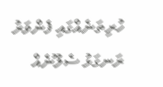ހުރިތަނެއްގައި ފެންވަރު ރަނގަޅު ސެލޫނެއް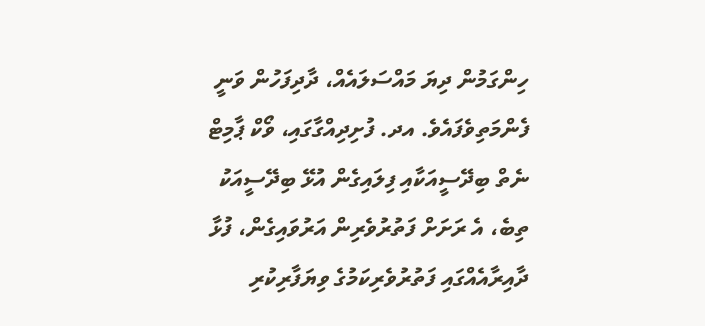ހިންގަމުން ދިޔަ މައްސަލައެއް، ދާދިފަހުން ވަނީ ފެންމަތިވެފައެވެ. އދ. ފުށިދިއްގާގައި، ވޯކް ޕާމިޓް ނެތް ބިދޭސީއަކާއި ފިލައިގެން އުޅޭ ބިދޭސީއަކު ތިބެ، އެ ރަށަށް ފަތުރުވެރިން އަރުވައިގެން، ފުޅާ ދާއިރާއެއްގައި ފަތުރުވެރިކަމުގެ ވިޔަފާރިކުރި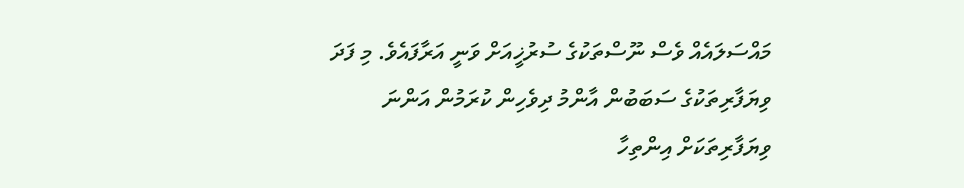މައްސަލައެއް ވެސް ނޫސްތަކުގެ ސުރުޚީއަށް ވަނީ އަރާފައެވެ. މި ފަދަ ވިޔަފާރިތަކުގެ ސަބަބުން އާންމު ދިވެހިން ކުރަމުން އަންނަ ވިޔަފާރިތަކަށް އިންތިހާ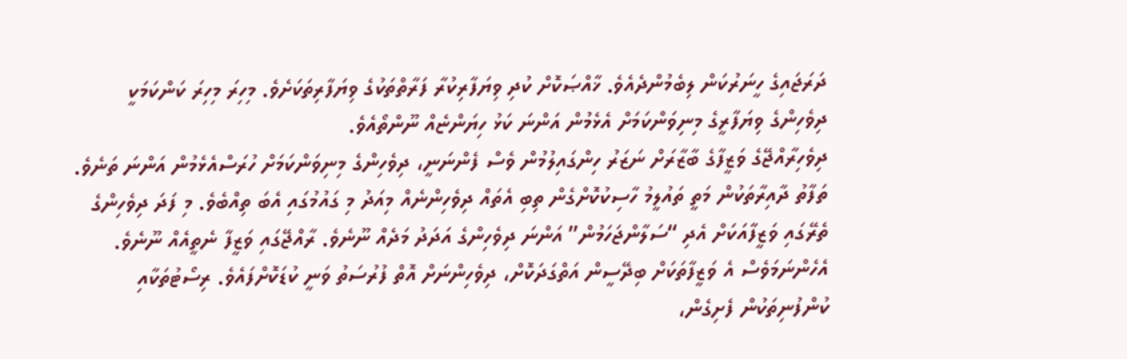ދަރަޖައިގެ ހީނަރުކަން ލިބެމުންދެއެވެ. ޚާއްޞަކޮށް ކުދި ވިޔަފާރިކުރާ ފަރާތްތަކުގެ ވިޔަފާރިތަކަށެވެ. މިހިރަ މިހިރަ ކަންކަމަކީ ދިވެހިންގެ ވިޔަފާރީގެ މިނިވަންކަމަށް އެޅެމުން އަންނަ ކަޅު ހިޔަންޏެއް ނޫންތޯއެވެ.
ދިވެހިރާއްޖޭގެ ވަޒީފާގެ ބާޒާރަށް ނަޒަރު ހިންގައިލުމުން ވެސް ފެންނަނީ، ދިވެހިންގެ މިނިވަންކަމަށް ހުރަސްއެޅެމުން އަންނަ ތަނެވެ. ތަފާތު ދާއިރާތަކުން މަތީ ތައުލީމު ހާސިކުކޮށްގެން ތިބި އެތައް ދިވެހިންނެއް މިއަދު މި ގައުމުގައި އެބަ ތިއްބެވެ. މި ފަދަ ދިވެހިންގެ ތެރޭގައި ވަޒީފާއަކަށް އެދި “ސަލާންޖަހަމުން” އަންނަ ދިވެހިންގެ އަދަދު މަދެއް ނޫނެވެ. ރާއްޖޭގައި ވަޒީފާ ނެތީއެއް ނޫނެވެ. އެހެންނަމަވެސް އެ ވަޒީފާތަކަށް ބިދޭސީން އަތްގަދަކޮށް، ދިވެހިންނަށް އޮތް ފުރުސަތު ވަނީ ކުޑަކޮށްފައެވެ. ރިސޯޓުތަކާއި ކުންފުނިތަކުން ފެށިގެން،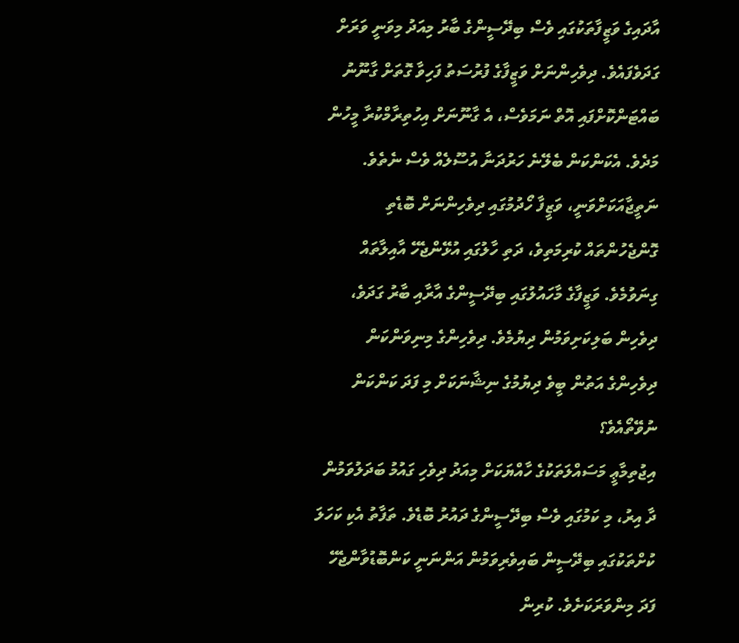އާދައިގެ ވަޒީފާތަކުގައި ވެސް ބިދޭސީންގެ ބާރު މިއަދު މިވަނީ ވަރަށް ގަދަވެފައެވެ. ދިވެހިންނަށް ވަޒީފާގެ ފުރުސަތު ފަހިވާ ގޮތަށް ގާނޫނު ބައްޓަންކޮށްފައި އޮތް ނަމަވެސް، އެ ގާނޫނަށް އިހުތިރާމްކުރާ މީހުން މަދެވެ. އެކަންކަން ބެލޭނެ ހަރުދަނާ އުސޫލެއް ވެސް ނެތެވެ. ނަތީޖާއަކަށްވަނީ، ވަޒީފާ ހޯދުމުގައި ދިވެހިންނަށް ބޮޑެތި ގޮންޖެހުންތައް ކުރިމަތިވެ، ދަތި ހާލުގައި އުޅޭންޖެހޭ އާއިލާތައް ގިނަވުމެވެ. ވަޒީފާގެ މާހައުލުގައި ބިދޭސީންގެ އާރާއި ބާރު ގަދަވެ، ދިވެހިން ބަލިކަށިވަމުން ދިޔުމެވެ. ދިވެހިންގެ މިނިވަންކަން ދިވެހިންގެ އަތުން ބީވެ ދިޔުމުގެ ނިޝާނަކަށް މި ފަދަ ކަންކަން ނުވޭތޯއެވެ؟
އިޖުތިމާޢީ މަސައްލަތަކުގެ ހާއްޔަކަށް މިއަދު ދިވެހި ގައުމު ބަދަލުވަމުން ދާ އިރު، މި ކަމުގައި ވެސް ބިދޭސީންގެ ދައުރު ބޮޑެވެ. ތަފާތު އެކި ކަހަލަ ކުށްތަކުގައި ބިދޭސީން ބައިވެރިވަމުން އަންނަނީ ކަންބޮޑުވާންޖެހޭ ފަދަ މިންވަރަކަށެވެ. ކުރިން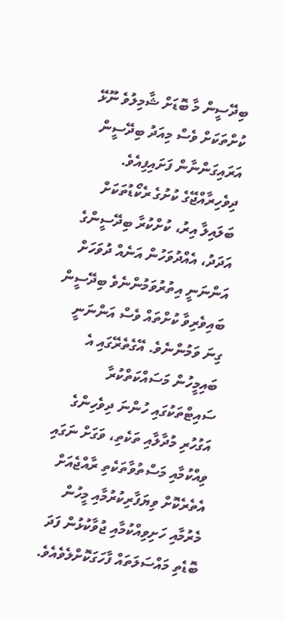ބިދޭސީން މާ ބޮޑަށް ޝާމިލުވެ ނޫޅޭ ކުށްތަކަށް ވެސް މިއަދު ބިދޭސީން އަރައިގަންނާން ފަށައިފިއެވެ. ދިވެހިރާއްޖޭގެ ކުށުގެ ރެކޯޑުތަކަށް ބަލައިލާ އިރު، ކުށްކުރާ ބިދޭސީންގެ އަދަދު، އެއްދުވަހުން އަނެއް ދުވަހަށް އަންނަނީ އިތުރުވަމުންނެވެ ބިދޭސީން ބައިވެރިވާ ކުށްތައް ވެސް އަންނަނީ ގިނަ ވަމުންނެވެ. އޭގެތެރޭގައި އެ ބައިމީހުން މަސައްކަތްކުރާ ސައިޓްތަކުގައި ހުންނަ ދިވެހިންގެ އަގުހުރި މުދާލާއި ތަކެތި، ވަގަށް ނަގައި ވިއްކުމާއި މަސްތުވާތަކެތި ރާއްޖެއަށް އެތެރެކޮށް ވިޔަފާރިކުރުމާއި މީހުން މެރުމާއި ހަށިވިއްކުމާއި ޖުވާކުޅުން ފަދަ ބޮޑެތި މައްސަލަތައް ފާހަގަކޮށްލެވެއެވެ.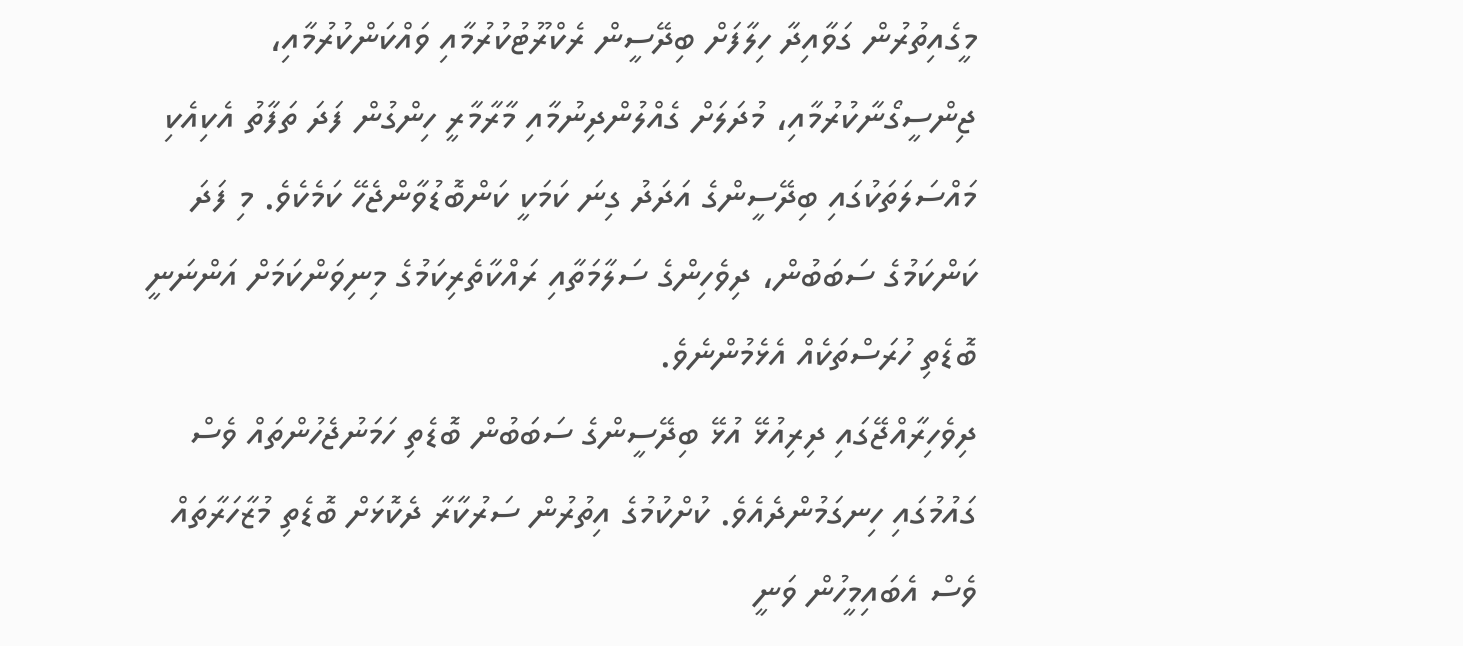މީގެއިތުރުން ގަވާއިދާ ހިލާފަށް ބިދޭސީން ރެކްރޫޓުކުރުމާއި ވައްކަންކުރުމާއި، ޖިންސީގޯނާކުރުމާއި، މުދަލަށް ގެއްލުންދިނުމާއި މާރާމާރީ ހިންގުން ފަދަ ތަފާތު އެކިއެކި މައްސަލަތަކުގައި ބިދޭސީންގެ އަދަދު ގިނަ ކަމަކީ ކަންބޮޑުވާންޖެހޭ ކަމެކެވެ. މި ފަދަ ކަންކަމުގެ ސަބަބުން، ދިވެހިންގެ ސަލާމަތާއި ރައްކާތެރިކަމުގެ މިނިވަންކަމަށް އަންނަނީ ބޮޑެތި ހުރަސްތަކެއް އެޅެމުންނެވެ.
ދިވެހިރާއްޖޭގައި ދިރިއުޅޭ އުޅޭ ބިދޭސީންގެ ސަބަބުން ބޮޑެތި ހަމަނުޖެހުންތައް ވެސް ގައުމުގައި ހިނގަމުންދެއެވެ. ކުށްކުމުގެ އިތުރުން ސަރުކާރާ ދެކޮޅަށް ބޮޑެތި މުޒާހަރާތައް ވެސް އެބައިމީހުން ވަނީ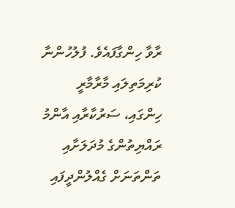ރާވާ ހިންގާފައެވެ. ފުލުހުންނާ ކުރިމަތިލައި މާރާމާރީ ހިންގައި، ސަރުކާރާއި އާންމު ރައްޔިތުންގެ މުދަލަށާއި ތަންތަނަށް ގެއްލުންދީފައި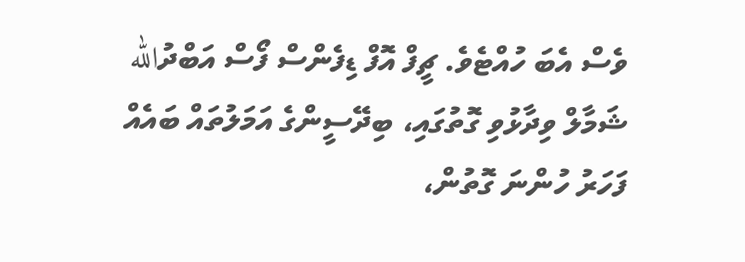ވެސް އެބަ ހުއްޓެވެ. ޗީފް އޮފް ޑިފެންސް ފޯސް އަބްދުالله ޝަމާލް ވިދާޅުވި ގޮތުގައި، ބިދޭސީންގެ އަމަލުތައް ބައެއް ފަހަރު ހުންނަ ގޮތުން،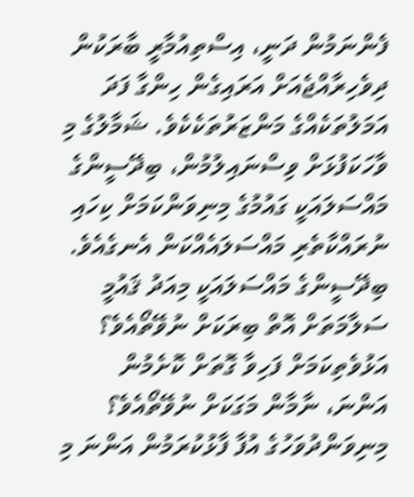ފެންނަމުން ދަނީ، އިސްތިއުމާރީ ބާރަކުން ދިވެހިރާއްޖެއަށް އަރައިގެން ހިންގާ ފަދަ އަމަލުތަކެއްގެ މަންޒަރުތަކެކެވެ. ޝަމާލުގެ މި ވާހަކަފުޅަށް ވިސްނައިލުމުން، ބިދޭސީންގެ މައްސަލައަކީ ގައުމުގެ މިނިވަންކަމަށް ކިހައި ނުރައްކާތެރި މައްސަލައެއްކަން އެނގެއެވެ.
ބިދޭސީންގެ މައްސަލައަކީ މިއަދު ޤައުމީ ސަލާމަތަށް އޮތް ބިރަކަށް ނުވޭތޯއެވެ؟ އަޅުވެތިކަމަށް ފަހިވާ ގޮތަށް ކޮށެމުން އަންނަ، ނާމާން މަގަކަށް ނުވޭތޯއެވެ؟ މިނިވަންދުވަހުގެ އުފާ ފާޅުކުރަމުން އަންނަ މި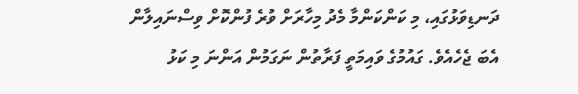ދަނޑިވަޅުގައި، މި ކަންކަންމާ މެދު މިހާރަށް ވުރެ ފުންކޮށް ވިސްނައިލާން އެބަ ޖެހެއެވެ. ގައުމުގެ ވައިމަތީ ފަރާތުން ނަގަމުން އަންނަ މި ކަޅު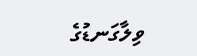ވިލާގަނޑުގެ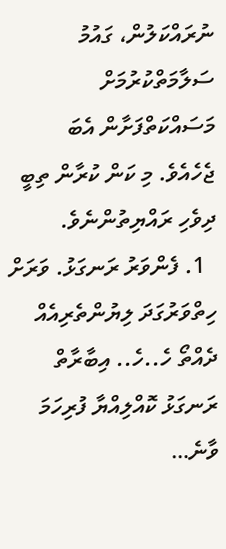ނުރައްކަލުން، ގައުމު ސަލާމަތްކުރުމަށް މަސައްކަތްފަށާން އެބަ ޖެހެއެވެ. މި ކަން ކުރާން ތިބީ ދިވެހި ރައްޔިތުންނެވެ.
  1. ފެންވަރު ރަނގަޅު. ވަރަށް ހިތްވަރުގަދަ ލިޔުންތެރިއެއް ދެއްތޯ ހެ..ހެ.. އިބާރާތް ރަނގަޅު ކޮއްލިއްޔާ ފުރިހަމަ ވާނެ…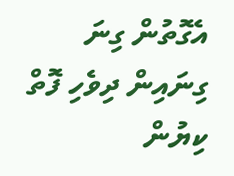އެގޮތުން ގިނަ ގިނައިން ދިވެހި ފޮތް ކިޔުން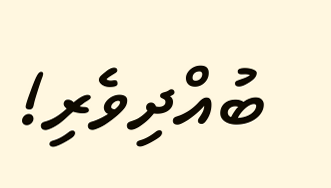ބުއްދިވެރި!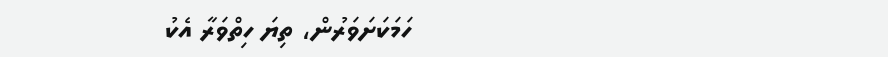ހަމަކަށަވަރުން، ތިޔަ ހިތްވަރާ އެކު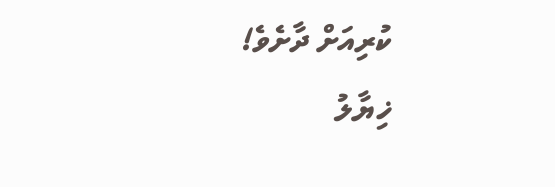ކުރިއަށް ދާށެވެ!
ޚިޔާލު